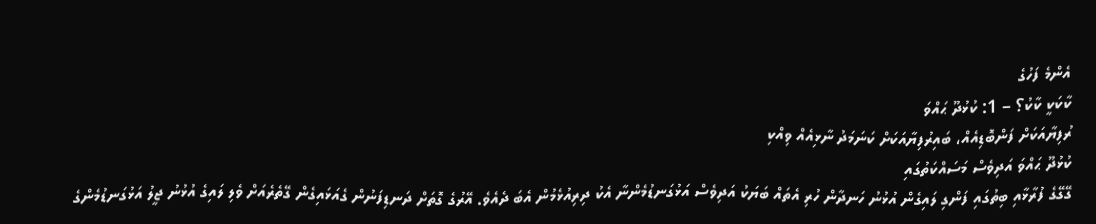އެންމެ ފަހުގެ
ކާކަކީ ކާކު؟ – 1: ކުޅުދޫ ޙައްވަ
ރުފިޔާއަކަށް ފަންބޮޑިއެއް، ބައިރުފިޔާއަކަށް ކަނަމަދު ނާޅިއެއް ވިއްކި
ކުޅުދޫ ޙައްވަ އަދިވެސް މަސައްކަތުގައި
ގޭގޭގެ ފުރާޅާއި ބިތުގައި ފަންގި ލައިގެން އުޅުނު ހަނދާން ހުރި އެތައް ބަޔަކު އަދިވެސް އަޅުގަނޑުމެންނާ އެކު ދިރިއުޅެމުން އެބަ ދެއެވެ. އޭރުގެ ގޮތަށް ދަނޑިފަނުން ގެއަޅައިގެން ގޭތެރެއަށް ވެލި ލައިގެ އުޅުނު ޖީލު އަޅުގަނޑުމެންގެ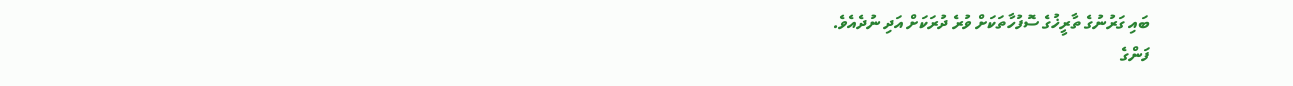ބައި ގަރުނުގެ ތާރީޚުގެ ސޮފުހާތަކަށް ވުރެ ދުރަކަށް އަދި ނުދެއެވެ.
ފަންގެ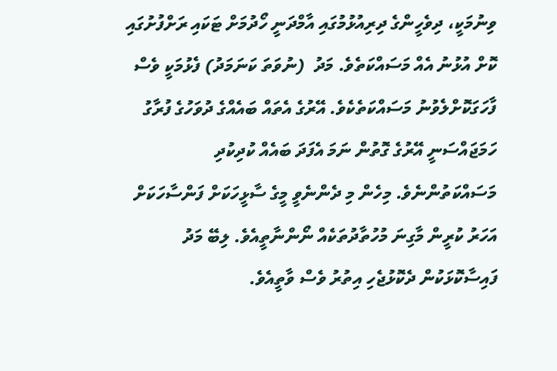ވިނުމަކީ، ދިވެހީންގެ ދިރިއުޅުމުގައި އާމްދަނީ ހޯދުމަށް ޓަކައި ރަށްފުށުގައި ކޮށް އުޅުނު އެއް މަސައްކަތެވެ. މަދު  (ނުވަތަ ކަނަމަދު) ފެޅުމަކީ ވެސް ފާހަގަކޮށްލެވުނު މަސައްކަތެކެވެ. އޭރުގެ އެތައް ބައެއްގެ ދުވަހުގެ ފުރާގު ހަމަޖައްސަނީ އޭރުގެ ގޮތުން ނަމަ އެފަދަ ބައެއް ކުދިކުދި މަސައްކަތުންނެވެ. މިހެން މި ދެންނެވީ މީގެ ސާޅީހަކަށް ފަންސާހަކަށް އަހަރު ކުރީން މާގިނަ މުހުތާދުތަކެއް ނޯންނާތީއެވެ. ލިބޭ މަދު ފައިސާކޮޅަކުން ދެކޮޅުޖެހި އިތުރު ވެސް ވާތީއެވެ.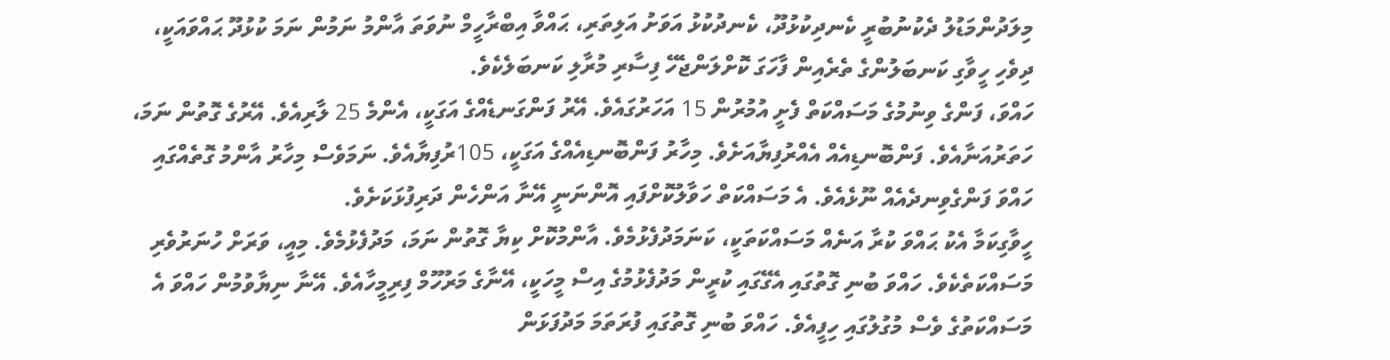މިލަދުންމަޑުލު ދެކުނުބުރީ ކެނދިކުޅުދޫ، ކެނދުކުޅު އަވަށު އަލިތަރި، ޙައްވާ އިބްރާހީމް ނުވަތަ އާންމު ނަމުން ނަމަ ކުޅުދޫ ޙައްވައަކީ، ދިވެހި ހީވާގި ކަނބަލުންގެ ތެރެއިން ފާހަގަ ކޮށްލަންޖެހޭ ފިސާރި މުރާލި ކަނބަލެކެވެ.
ހައްވަ، ފަންގެ ވިނުމުގެ މަސައްކަތް ފެށީ އުމުރުން 15 އަހަރުގައެވެ. އޭރު ފަންގަނޑެއްގެ އަގަކީ، އެންމެ 25 ލާރިއެވެ. އޭރުގެ ގޮތުން ނަމަ، ހަތަރުއަނާއެވެ. ފަންބޮނޑިއެއް އެއްރުފިޔާއަށެވެ. މިހާރު ފަންބޮނޑިއެއްގެ އަގަކީ، 105ރުފިޔާއެވެ. ނަމަވެސް މިހާރު އާންމު ގޮތެއްގައި ހައްވަ ފަންގެވިނދެއެއް ނޫޅެއެވެ. އެ މަސައްކަތް ހަވާލުކޮށްފައި އޮންނަނީ އޭނާ އަންހެން ދަރިފުޅަކަށެވެ.
ހީވާގިކަމާ އެކު ޙައްވަ ކުރާ އަނެއް މަސައްކަތަކީ، ކަނަމަދުފެޅުމެވެ. އާންމުކޮށް ކިޔާ ގޮތުން ނަމަ، މަދުފެޅުމެވެ. މިއީ، ވަރަށް ހުނަރުވެރި މަސައްކަތެކެވެ. ހައްވަ ބުނި ގޮތުގައި އެގޭގައި ކުރީން މަދުފެޅުމުގެ އިސް މީހަކީ، އޭނާގެ މަރުހޫމް ފިރިމީހާއެވެ. އޭނާ ނިޔާވުމުން ހައްވަ އެ މަސައްކަތުގެ ވެސް މުގުލުގައި ހިފީއެވެ. ހައްވަ ބުނި ގޮތުގައި ފުރަތަމަ މަދުފަޅަން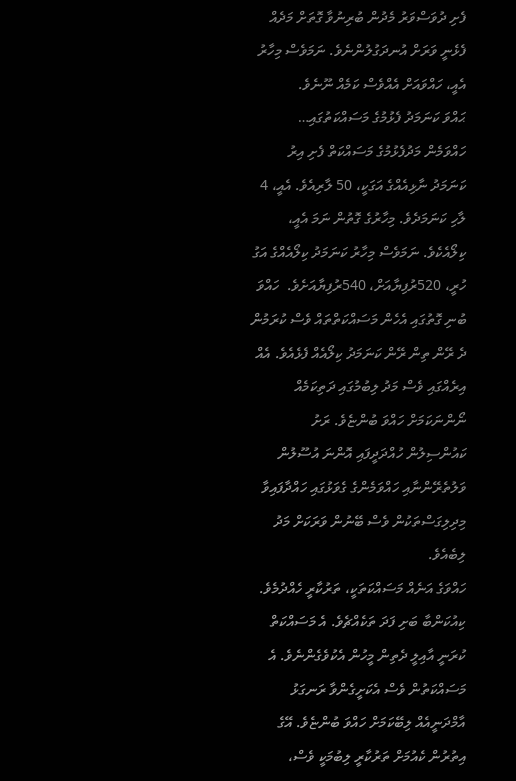ފެށި ދުވަސްވަރު މެދުން ބުރިނުވާ ގޮތަށް މަދެއް ފެޅެނީ ވަރަށް އުނދަގުލުންނެވެ. ނަމަވެސް މިހާރު އެއީ، ހައްވައަށް އެއްވެސް ކަމެއް ނޫނެވެ.
ޙައްވަ ކަނަމަދު ފެޅުމުގެ މަސައްކަތުގައި…
ހައްވަމެން މަދުފެޅުމުގެ މަސައްކަތް ފެށި އިރު ކަނަމަދު ނާޅިއެއްގެ އަގަކީ، 50 ލާރިއެވެ. އެއީ، 4 ލާހި ކަނަމަދެވެ. މިހާރުގެ ގޮތުން ނަމަ އެއީ، ކިލޯއެކެވެ. ނަމަވެސް މިހާރު ކަނަމަދު ކިލޯއެއްގެ އަގު ހުރީ، 520ރުފިޔާއަށް، 540ރުފިޔާއަށެވެ.  ހައްވަ ބުނި ގޮތުގައި އެހެން މަސައްކަތްތައް ވެސް ކުރަމުން ދެ ރޭން ތިން ރޭން ކަނަމަދު ކިލޯއެއް ފެޅެއެވެ. އެއް އިރެއްގައި ވެސް މަދު ލިބުމުގައި ދަތިކަމެއް ނޯންނަކަމަށް ހައްވަ ބުންޏެވެ. ރަށު ކައުންސިލުން ހުއްދަދީފައި އޮންނަ އުސޫލުން ވަލުތެރޭންނާއި ހައްވަމެންގެ ގެވަޅުގައި ހައްދާފައިވާ މިދިލިގަސްތަކުން ވެސް ބޭނުން ވަރަކަށް މަދު ލިބެއެވެ.
ހައްވަގެ އަނެއް މަސައްކަތަކީ، ތަރުކާރީ ހެއްދުމެވެ. ކިއުކަންބާ ބަށި ފަދަ ތަކެއްޗެވެ. އެ މަސައްކަތް ކުރަނީ އާއިލީ ދެތިން މީހުން އެކުވެގެންނެވެ. އެ މަސައްކަތުން ވެސް އެކަށީގެންވާ ރަނގަޅު އާމްދަނީއެއް ލިބޭކަމަށް ހައްވަ ބުންޏެވެ. އޭގެ އިތުރުން ކެއުމަށް ތަރުކާރީ ލިބުމަކީ ވެސް،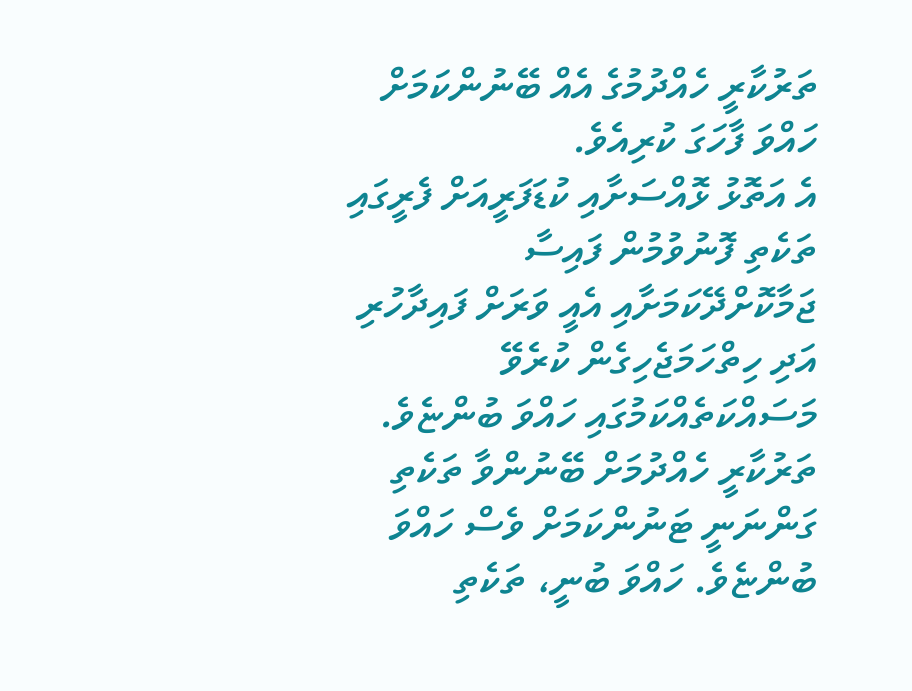ތަރުކާރީ ހެއްދުމުގެ އެއް ބޭނުންކަމަށް ހައްވަ ފާހަގަ ކުރިއެވެ.
އެ އަތޮޅު ޅޮއްސަށާއި ކުޑަފަރީއަށް ފެރީގައި ތަކެތި ފޮނުވުމުން ފައިސާ ޖަމާކޮށްދޭކަމަށާއި އެއީ ވަރަށް ފައިދާހުރި އަދި ހިތްހަމަޖެހިގެން ކުރެވޭ މަސައްކަތެއްކަމުގައި ހައްވަ ބުންޏެވެ. ތަރުކާރީ ހެއްދުމަށް ބޭނުންވާ ތަކެތި ގަންނަނީ ޓަނުންކަމަށް ވެސް ހައްވަ ބުންޏެވެ. ހައްވަ ބުނީ، ތަކެތި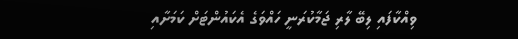ވިއްކާފައި ލިބޭ ލާރި ޖަމާކުރަނީ ހައްވަގެ އެކައުންޓަށް ކަމަށާއި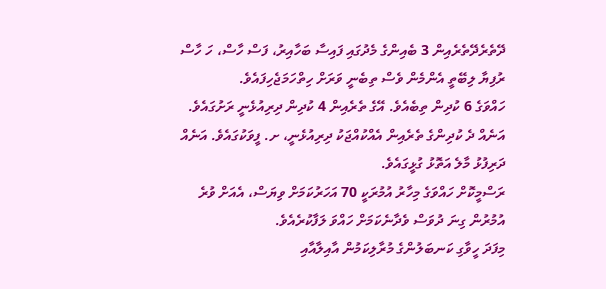ދޭތެރެދޭތެރެއިން 3 ބެއިންގެ މެދުގައި ފައިސާ ބަހާއިރު، ފަސް ހާސް، ހަ ހާސް ރުފިޔާ ލިބޭތީ އެންމެން ވެސް ތިބެނީ ވަރަށް ހިތްހަމަޖެހިފައެވެ.
ހައްވަގެ 6 ކުދިން ތިބެއެވެ. އޭގެ ތެރެއިން 4 ކުދިން ދިރިއުޅެނީ ރަށުގައެވެ. އަނެއް ދެ ކުދިންގެ ތެރެއިން އެއްކުއްޖަކު ދިރިއުޅެނީ، ށ. ފީވަކުގައެވެ. އަނެއް ދަރިފުޅު މާލެ އަތޮޅު ގުޅީގައެވެ.
ރަސްމީކޮށް ހައްވަގެ މިހާރު އުމުރަކީ 70 އަހަރުކަމަށް ވިޔަސް، އެއަށް ވުރެ އުމުރުން ގިނަ ދުވަސް ވެދާނެކަމަށް ހައްވަ ލަފާކުރެއެވެ.
މިފަދަ ހީވާގި ކަނބަލުންގެ މުރާލިކަމުން އާއިލާއާއި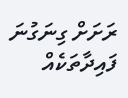ރަށަށް ގިނަގުނަ ފައިދާތަކެއް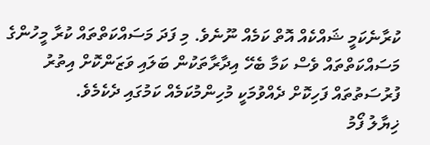ކުރާނެކަމީ ޝައްކެއް އޮތް ކަމެއް ނޫނެވެ. މި ފަދަ މަސައްކަތްތައް ކުރާ މީހުންގެ މަސައްކަތްތައް ވެސް ކަމާ ބެހޭ އިދާރާތަކުން ބަލައި ވަޒަންކޮށް އިތުރު ފުރުސަތުތައް ފަހިކޮށް ދެއްވުމަކީ މުހިންމުކަމެއް ކަމުގައި ދެކެމެވެ.
ޚިޔާލު ފޯމު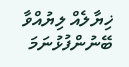ޚިޔާލެއް ލިޔުއްވާ
ބޭނުންފުޅުނަމަ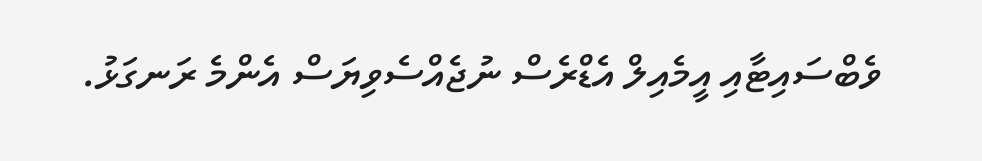ވެބްސައިޓާއި އީމެއިލް އެޑްރެސް ނުޖެއްސެވިޔަސް އެންމެ ރަނގަޅު.